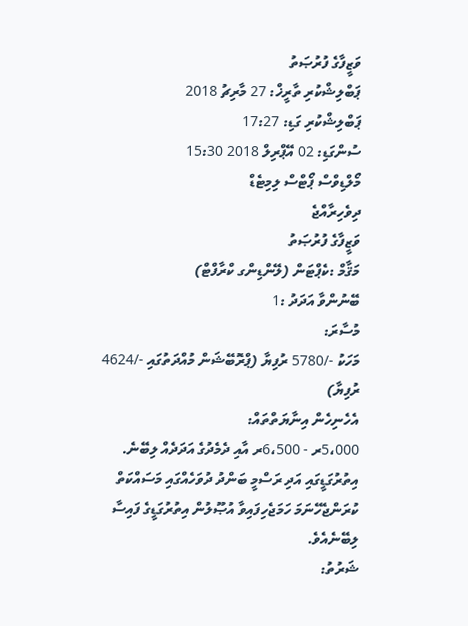ވަޒީފާގެ ފުރުޞަތު
ޕަބްލިޝްކުރި ތާރީޚް: 27 މާރިޗު 2018
ޕަބްލިޝްކުރި ގަޑި: 17:27
ސުންގަޑި: 02 އޭޕްރިލް 2018 15:30
މޯލްޑިވްސް ޕޯޓްސް ލިމިޓެޑް
ދިވެހިރާއްޖެ
ވަޒީފާގެ ފުރުޞަތު
މަޤާމް :ކެޕްޓަން (ލޭންޑިންގ ކްރާފްޓް)
ބޭނުންވާ އަދަދު :1
މުސާރަ:
މަހަކު -/5780 ރުފިޔާ (ޕްރޮބޭޝަން މުއްދަތުގައި -/4624 ރުފިޔާ)
އެހެނިހެން އިނާޔަތްތައް:
5،000ރ - 6،500ރ އާއި ދެމެދުގެ އަދަދެއް ލިބޭނެ.
އިތުރުގަޑީގައި އަދި ރަސްމީ ބަންދު ދުވަހެއްގައި މަސައްކަތް ކުރަންޖެހޭނަމަ ހަމަޖެހިފައިވާ އުޞޫލުން އިތުރުގަޑީގެ ފައިސާ ލިބޭނެއެވެ.
ޝަރުތު: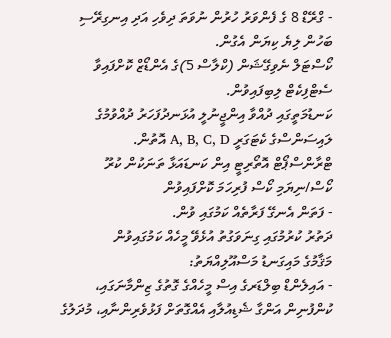- ގްރޭޑް 8 ގެ ފެންވަރު ހުރުން ނުވަތަ ދިވެހި އަދި އިނގިރޭސި ބަހުން ލިޔެ ކިޔަން އެގުން.
ކޯސްޓަލް ނެވިގޭޝަން (ކްލާސް 5)ގެ އެންޑޯޒް ކޮށްފައިވާ ސެޓްފިކެޓް ލިބިފައިވުން.
ކަނޑުމަތީގައި ދުއްވާ އިންޖީނުލީ އުޅަނދުފަހަރު ދުއްވުމުގެ ލައިސަންސްގެ ކެޓަގަރީ A, B, C, D އޮތުން.
ޓްރާންސްޕޯޓް އޮތޯރިޓީ އިން ކަނޑައަޅާ ތަނަކުން ކުރޫ ކޯސް/ނިޔަމި ކޯސް ފުރިހަމަ ކޮށްފައިވުން
- ފަތަން އެނގޭ ފަރާތެއް ކަމުގައި ވުން.
ދަތުރު ކުރުމުގައި ގިނަވަގުތު އުޅެވޭ މީހެއް ކަމުގައިވުން
މަޤާމުގެ މައިގަނޑު މަސްއޫލިއްޔަތު:
- އައިލެންޑް ބިލްޑަރގެ އިސް މީހެއްގެ ގޮތުގެ ޒިންމާނަގައި، ކުންފުނިން އަންގާ ޝެޑިއުލާއި އެއްގޮތަށް ފަޅުވެރިންނާއި، މުދަލުގެ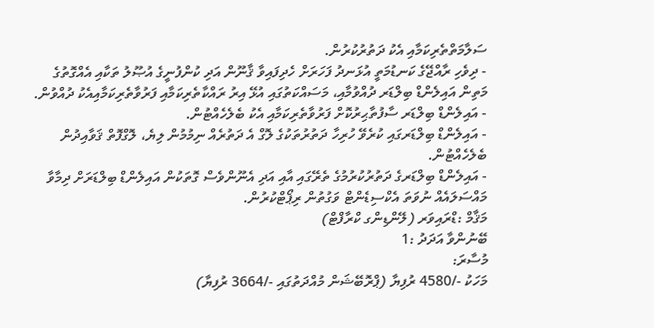ސަލާމަތްތެރިކަމާއި އެކު ދަތުރުކުރުން.
- ދިވެހި ރާއްޖޭގެ ކަނޑުމަތީ އުޅަނދު ފަހަރަށް ހެދިފައިވާ ޤާނޫން އަދި ކުންފުނީގެ އުޞޫލު ތަކާއި އެއްގޮތުގެ މަތިން އައިލެންޑް ބިލްޑަރ ދުއްވުމާއި، މަސައްކަތުގައި އުޅޭ އިރު ރައްކާތެރިކަމާއި ފަރުވާތެރިކަމާއިއެކު ދުއްވުން.
- އައިލެންޑް ބިލްޑަރ ސާފުތާޙިރުކޮށް ފަރުވާތެރިކަމާއި އެކު ބެލެހެއްޓުން.
- އައިލެންޑް ބިލްޑަރގައި ކުރެވޭ ހުރިހާ ދަތުރުތަކުގެ ލޮގް އެ ދަތުރެއް ނިމުމުން ލިޔެ، ލޮގްފޮތް ޤަވާއިދުން ބެލެހެއްޓުން.
- އައިލެންޑް ބިލްޑަރގެ ދަތުރުކުރުމުގެ ތެރޭގައި އާއި އަދި އެނޫންވެސް ގޮތަކުން އައިލެންޑް ބިލްޑަރަށް ދިމާވާ މައްސަލައެއް ނުވަތަ އެކްސިޑެންޓް ވަގުތުން ރިޕޯޓްކުރުން.
މަޤާމް :ޑްރައިވަރ (ލޭންޑިންގ ކްރާފްޓް)
ބޭނުންވާ އަދަދު :1
މުސާރަ:
މަހަކު -/4580 ރުފިޔާ (ޕްރޮބޭޝަން މުއްދަތުގައި -/3664 ރުފިޔާ)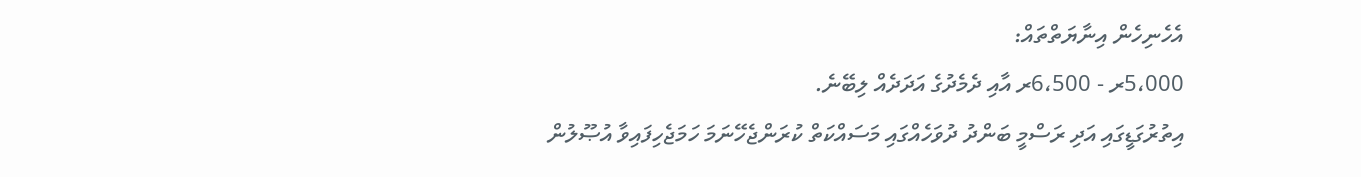އެހެނިހެން އިނާޔަތްތައް:
5،000ރ - 6،500ރ އާއި ދެމެދުގެ އަދަދެއް ލިބޭނެ.
އިތުރުގަޑީގައި އަދި ރަސްމީ ބަންދު ދުވަހެއްގައި މަސައްކަތް ކުރަންޖެހޭނަމަ ހަމަޖެހިފައިވާ އުޞޫލުން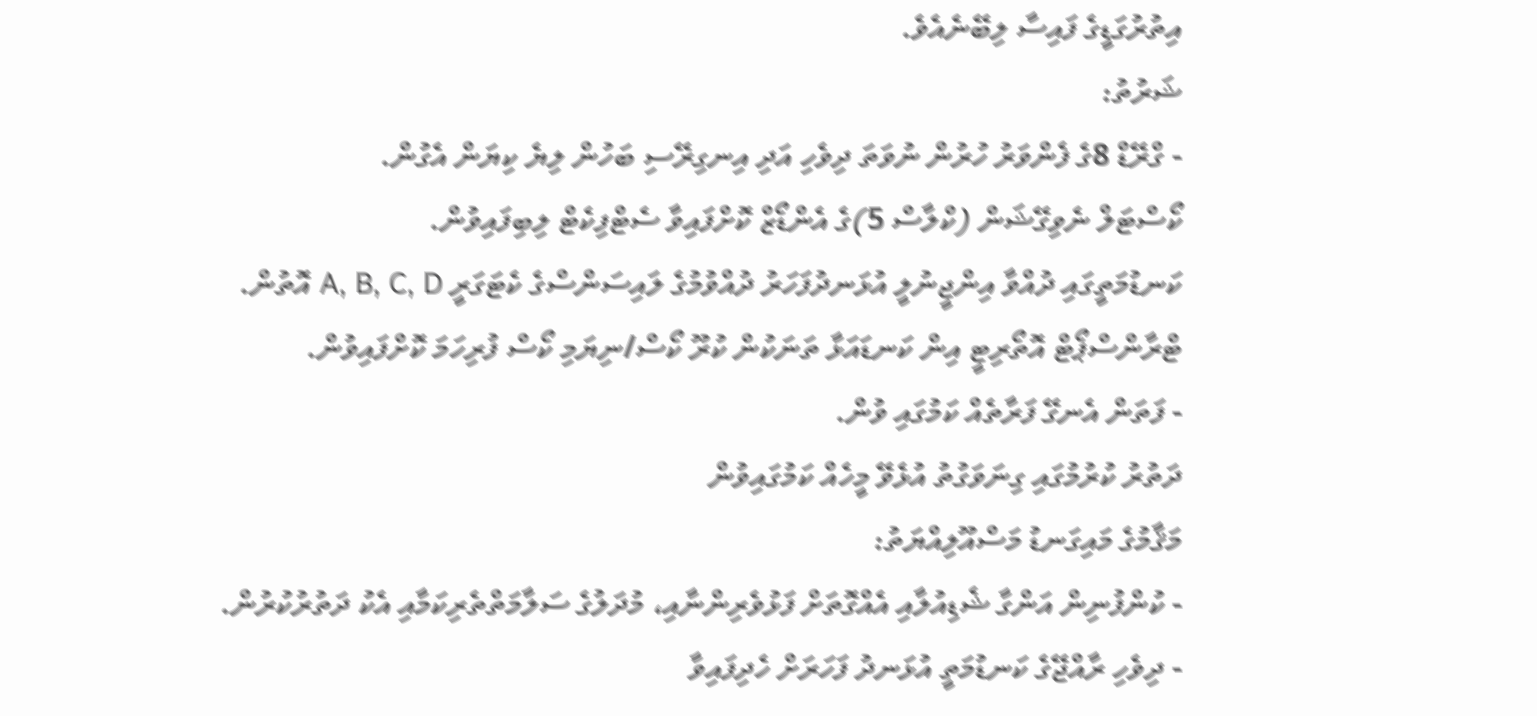އިތުރުގަޑީގެ ފައިސާ ލިބޭނެއެވެ.
ޝަރުތު:
- ގްރޭޑް 8ގެ ފެންވަރު ހުރުން ނުވަތަ ދިވެހި އަދި އިނގިރޭސި ބަހުން ލިޔެ ކިޔަން އެގުން.
ކޯސްޓަލް ނެވިގޭޝަން (ކްލާސް 5)ގެ އެންޑޯޒް ކޮށްފައިވާ ސެޓްފިކެޓް ލިބިފައިވުން.
ކަނޑުމަތީގައި ދުއްވާ އިންޖީނުލީ އުޅަނދުފަހަރު ދުއްވުމުގެ ލައިސަންސްގެ ކެޓަގަރީ A, B, C, D އޮތުން.
ޓްރާންސްޕޯޓް އޮތޯރިޓީ އިން ކަނޑައަޅާ ތަނަކުން ކުރޫ ކޯސް/ނިޔަމި ކޯސް ފުރިހަމަ ކޮށްފައިވުން.
- ފަތަން އެނގޭ ފަރާތެއް ކަމުގައި ވުން.
ދަތުރު ކުރުމުގައި ގިނަވަގުތު އުޅެވޭ މީހެއް ކަމުގައިވުން
މަޤާމުގެ މައިގަނޑު މަސްއޫލިއްޔަތު:
- ކުންފުނިން އަންގާ ޝެޑިއުލާއި އެއްގޮތަށް ފަޅުވެރިންނާއި، މުދަލުގެ ސަލާމަތްތެރިކަމާއި އެކު ދަތުރުކުރުން.
- ދިވެހި ރާއްޖޭގެ ކަނޑުމަތީ އުޅަނދު ފަހަރަށް ހެދިފައިވާ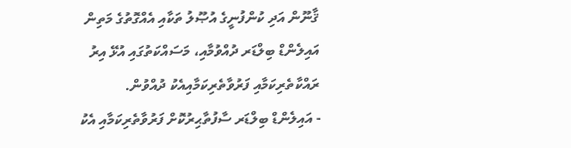ޤާނޫން އަދި ކުންފުނީގެ އުޞޫލު ތަކާއި އެއްގޮތުގެ މަތިން އައިލެންޑް ބިލްޑަރ ދުއްވުމާއި، މަސައްކަތުގައި އުޅޭ އިރު ރައްކާތެރިކަމާއި ފަރުވާތެރިކަމާއިއެކު ދުއްވުން.
- އައިލެންޑް ބިލްޑަރ ސާފުތާޙިރުކޮށް ފަރުވާތެރިކަމާއި އެކު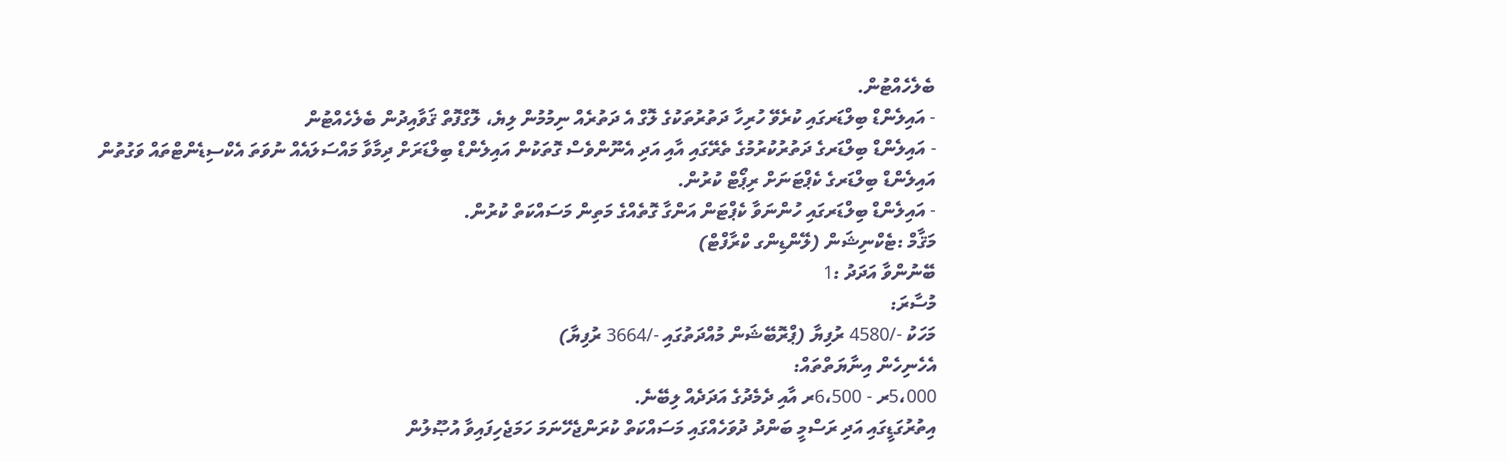ބެލެހެއްޓުން.
- އައިލެންޑް ބިލްޑަރގައި ކުރެވޭ ހުރިހާ ދަތުރުތަކުގެ ލޮގް އެ ދަތުރެއް ނިމުމުން ލިޔެ، ލޮގްފޮތް ޤަވާއިދުން ބެލެހެއްޓުން
- އައިލެންޑް ބިލްޑަރގެ ދަތުރުކުރުމުގެ ތެރޭގައި އާއި އަދި އެނޫންވެސް ގޮތަކުން އައިލެންޑް ބިލްޑަރަށް ދިމާވާ މައްސަލައެއް ނުވަތަ އެކްސިޑެންޓްތައް ވަގުތުން އައިލެންޑް ބިލްޑަރގެ ކެޕްޓަނަށް ރިޕޯޓް ކުރުން.
- އައިލެންޑް ބިލްޑަރގައި ހުންނަވާ ކެޕްޓަން އަންގާ ގޮތެއްގެ މަތިން މަސައްކަތް ކުރުން.
މަޤާމް :ޓެކްނިޝަން (ލޭންޑިންގ ކްރާފްޓް)
ބޭނުންވާ އަދަދު :1
މުސާރަ:
މަހަކު -/4580 ރުފިޔާ (ޕްރޮބޭޝަން މުއްދަތުގައި -/3664 ރުފިޔާ)
އެހެނިހެން އިނާޔަތްތައް:
5،000ރ - 6،500ރ އާއި ދެމެދުގެ އަދަދެއް ލިބޭނެ.
އިތުރުގަޑީގައި އަދި ރަސްމީ ބަންދު ދުވަހެއްގައި މަސައްކަތް ކުރަންޖެހޭނަމަ ހަމަޖެހިފައިވާ އުޞޫލުން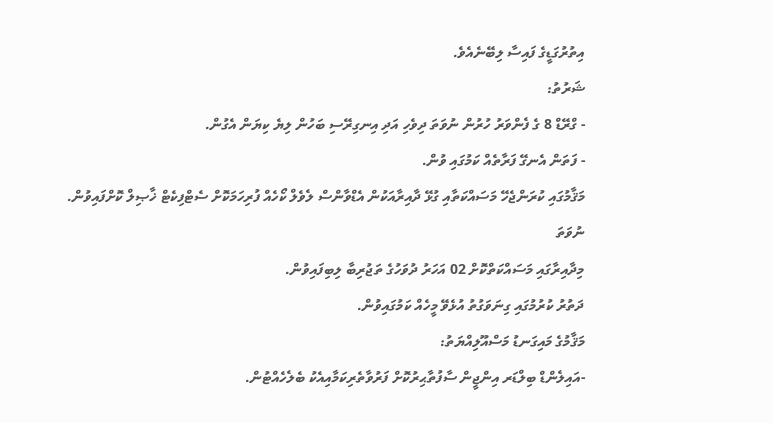އިތުރުގަޑީގެ ފައިސާ ލިބޭނެއެވެ.
ޝަރުތު:
- ގްރޭޑް 8 ގެ ފެންވަރު ހުރުން ނުވަތަ ދިވެހި އަދި އިނގިރޭސި ބަހުން ލިޔެ ކިޔަން އެގުން.
- ފަތަން އެނގޭ ފަރާތެއް ކަމުގައި ވުން.
މަޤާމުގައި ކުރަންޖެހޭ މަސައްކަތާއި ގުޅޭ ދާއިރާއަކުން އެޑްވާންސް ލެވެލް ކޯހެއް ފުރިހަމަކޮށް ސެޓްފިކެޓް ޚާޞިލް ކޮށްފައިވުން.
ނުވަތަ
މިދާއިރާގައި މަސައްކަތްކޮށް 02 އަހަރު ދުވަހުގެ ތަޖުރިބާ ލިބިފައިވުން.
ދަތުރު ކުރުމުގައި ގިނަވަގުތު އުޅެވޭ މީހެއް ކަމުގައިވުން.
މަޤާމުގެ މައިގަނޑު މަސްއޫލިއްޔަތު:
-އައިލެންޑް ބިލްޑަރ އިންޖީން ސާފުތާޙިރުކޮށް ފަރުވާތެރިކަމާއިއެކު ބެލެހެއްޓުން.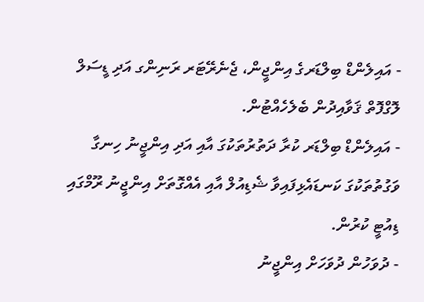- އައިލެންޑް ބިލްޑަރގެ އިންޖީން، ޖެނެރޭޓަރ ރަނިންގ އަދި ޑީސަލް ލޮގްފޮތް ޤަވާއިދުން ބެލެހެއްޓުން.
- އައިލެންޑް ބިލްޑަރ ކުރާ ދަތުރުތަކުގަ އާއި އަދި އިންޖީނު ހިނގާ ވަގުތުތަކުގަ ކަނޑައެޅިފައިވާ ޝެޑިއުލް އާއި އެއްގޮތަށް އިންޖީނު ރޫމްގައި ޑިއުޓީ ކުރުން.
- ދުވަހުން ދުވަހަށް އިންޖީނު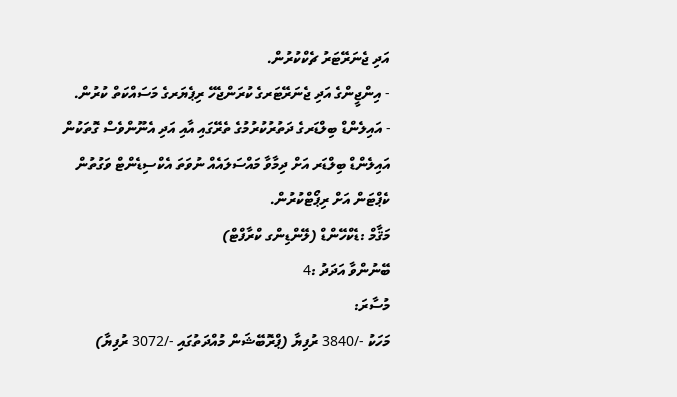އަދި ޖެނަރޭޓަރު ޗެކްކުރުން.
- އިންޖީންގެ އަދި ޖެނަރޭޓަރގެ ކުރަންޖެހޭ ރިޕެޔަރގެ މަސައްކަތް ކުރުން.
- އައިލެންޑް ބިލްޑަރގެ ދަތުރުކުރުމުގެ ތެރޭގައި އާއި އަދި އެނޫންވެސް ގޮތަކުން އައިލެންޑް ބިލްޑަރ އަށް ދިމާވާ މައްސަލައެއް ނުވަތަ އެކްސިޑެންޓް ވަގުތުން ކެޕްޓަން އަށް ރިޕޯޓްކުރުން.
މަޤާމް :ޑެކްހޭންޑް (ލޭންޑިންގ ކްރާފްޓް)
ބޭނުންވާ އަދަދު :4
މުސާރަ:
މަހަކު -/3840 ރުފިޔާ (ޕްރޮބޭޝަން މުއްދަތުގައި -/3072 ރުފިޔާ)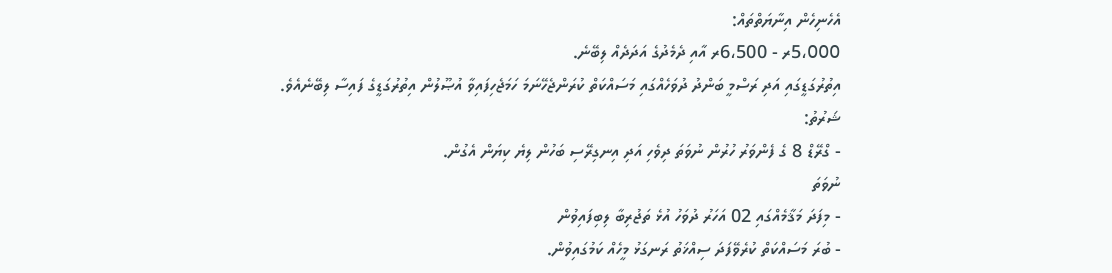އެހެނިހެން އިނާޔަތްތައް:
5،000ރ - 6،500ރ އާއި ދެމެދުގެ އަދަދެއް ލިބޭނެ.
އިތުރުގަޑީގައި އަދި ރަސްމީ ބަންދު ދުވަހެއްގައި މަސައްކަތް ކުރަންޖެހޭނަމަ ހަމަޖެހިފައިވާ އުޞޫލުން އިތުރުގަޑީގެ ފައިސާ ލިބޭނެއެވެ.
ޝަރުތު:
- ގްރޭޑް 8 ގެ ފެންވަރު ހުރުން ނުވަތަ ދިވެހި އަދި އިނގިރޭސި ބަހުން ލިޔެ ކިޔަން އެގުން.
ނުވަތަ
- މިފަދަ މަޤާމެއްގައި 02 އަހަރު ދުވަހު އުޅެ ތަޖުރިބާ ލިބިފައިވުން
- ބުރަ މަސައްކަތް ކުރެވޭފަދަ ސިއްޚަތު ރަނގަޅު މީހެއް ކަމުގައިވުން.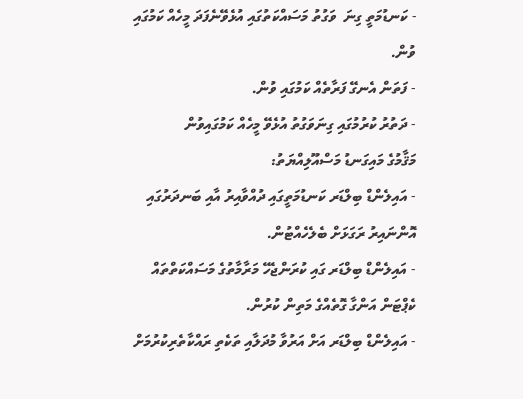- ކަނޑުމަތީ ގިނަ  ވަގުތު މަސައްކަތުގައި އުޅެވޭނެފަދަ މީހެއް ކަމުގައި ވުން.
- ފަތަން އެނގޭ ފަރާތެއް ކަމުގައި ވުން.
- ދަތުރު ކުރުމުގައި ގިނަވަގުތު އުޅެވޭ މީހެއް ކަމުގައިވުން
މަޤާމުގެ މައިގަނޑު މަސްއޫލިއްޔަތު:
- އައިލެންޑް ބިލްޑަރ ކަނޑުމަތީގައި ދުއްވާއިރު އާއި ބަނދަރުގައި އޮންނައިރު ރަގަޅަށް ބެލެހެއްޓުން.
- އައިލެންޑް ބިލްޑަރ ގައި ކުރަންޖެހޭ މަރާމާތުގެ މަސައްކަތްތައް ކެޕްޓަން އަންގާ ގޮތެއްގެ މަތިން ކުރުން.
- އައިލެންޑް ބިލްޑަރ އަށް އަރުވާ މުދަލާއި ތަކެތި ރައްކާތެރިކުރުމަށް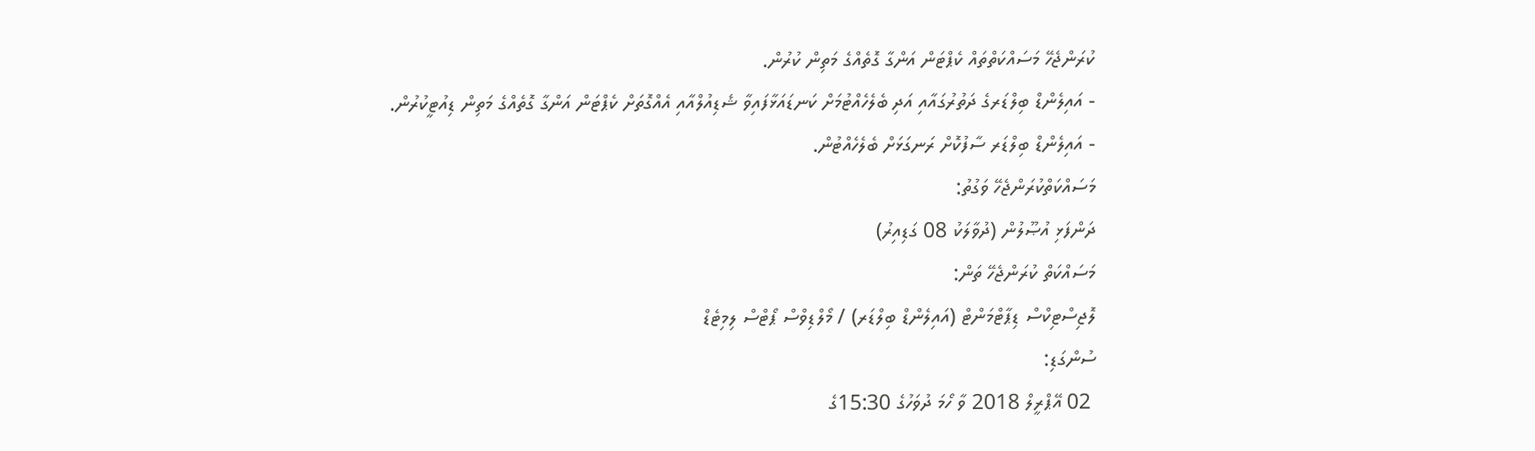ކުރަންޖެހޭ މަސައްކަތްތައް ކެޕްޓަން އަންގާ ގޮތެއްގެ މަތިން ކުރުން.
- އައިލެންޑް ބިލްޑަރގެ ދަތުރުގައާއި އަދި ބެލެހެއްޓުމަށް ކަނޑައަޅާފައިވާ ޝެޑިއުލްއާއި އެއްގޮތަށް ކެޕްޓަން އަންގާ ގޮތެއްގެ މަތިން ޑިއުޓީކުރުން.
- އައިލެންޑް ބިލްޑަރ ސާފުކޮށް ރަނގަޅަށް ބެލެހެއްޓުން.
މަސައްކަތްކުރަންޖެހޭ ވަގުތު:
ދަންފަޅި އުޞޫލުން (ދުވާލަކު 08 ގަޑިއިރު)
މަސައްކަތް ކުރަންޖެހޭ ތަން:
ލޮޖިސްޓިކްސް ޑިޕާޓްމަންޓް (އައިލެންޑް ބިލްޑަރ) / މޯލްޑިވްސް ޕޯޓްސް ލިމިޓެޑް
ސުންގަޑި:
 02 އޭޕްރީލް 2018 ވާ ހޯމަ ދުވަހުގެ 15:30ގެ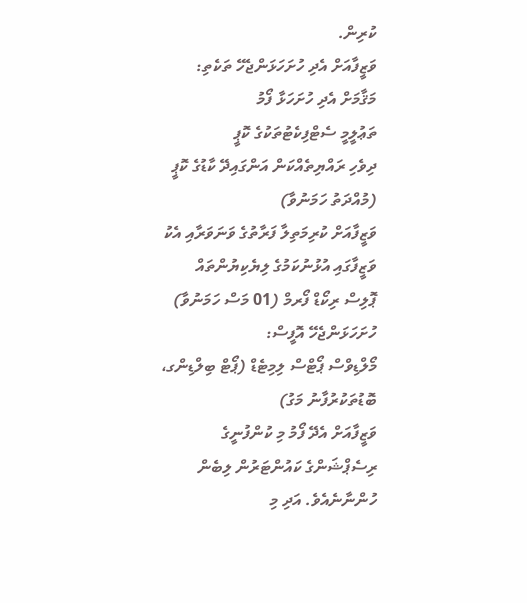ކުރިން.
ވަޒީފާއަށް އެދި ހުށަހަޅަންޖެހޭ ތަކެތި:
މަޤާމަށް އެދި ހުށަހަޅާ ފޯމު
ތަޢުލީމީ ސެޓްފިކެޓުތަކުގެ ކޮޕީ
ދިވެހި ރައްޔިތެއްކަން އަންގައިދޭ ކާޑުގެ ކޮޕީ (މުއްދަތު ހަމަނުވާ)
ވަޒީފާއަށް ކުރިމަތިލާ ފަރާތުގެ ވަނަވަރާއި އެކު ވަޒީފާގައި އުޅުނުކަމުގެ ލިޔެކިޔުންތައް
ޕޮލިސް ރިކޯޑް ފޯރމް (01 މަސް ހަމަނުވާ)
ހުށަހަޅަންޖެހޭ އޮފީސް:
މޯލްޑިވްސް ޕޯޓްސް ލިމިޓެޑް (ޕޯޓް ބިލްޑިންގ، ބޮޑުތަކުރުފާނު މަގު)
ވަޒީފާއަށް އެދޭ ފޯމު މި ކުންފުނީގެ ރިސެޕްޝަންގެ ކައުންޓަރުން ލިބެން ހުންނާނެއެވެ. އަދި މި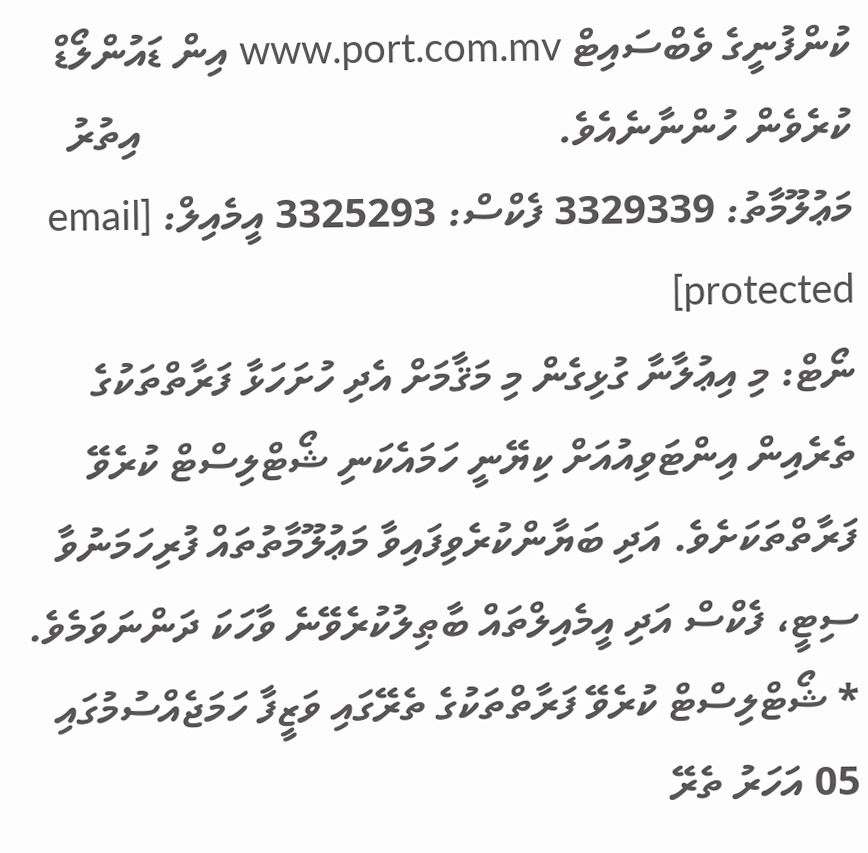ކުންފުނީގެ ވެބްސައިޓް www.port.com.mv އިން ޑައުންލޯޑް ކުރެވެން ހުންނާނެއެވެ.                                        އިތުރު މަޢުލޫމާތު: 3329339 ފެކްސް: 3325293 އީމެއިލް: [email protected]
ނޯޓް: މި އިޢުލާނާ ގުޅިގެން މި މަޤާމަށް އެދި ހުށަހަޅާ ފަރާތްތަކުގެ ތެރެއިން އިންޓަވިއުއަށް ކިޔޭނީ ހަމައެކަނި ޝޯޓްލިސްޓް ކުރެވޭ ފަރާތްތަކަށެވެ. އަދި ބަޔާންކުރެވިފައިވާ މަޢުލޫމާތުތައް ފުރިހަމަނުވާ ސިޓީ، ފެކްސް އަދި އީމެއިލްތައް ބާޠިލުކުރެވޭނެ ވާހަކަ ދަންނަވަމެވެ.
* ޝޯޓްލިސްޓް ކުރެވޭ ފަރާތްތަކުގެ ތެރޭގައި ވަޒީފާ ހަމަޖެއްސުމުގައި 05 އަހަރު ތެރޭ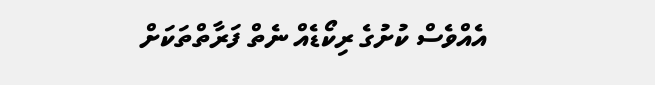އެއްވެސް ކުށުގެ ރިކޯޑެއް ނެތް ފަރާތްތަކަށް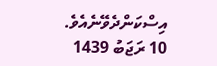އިސްކަންދެވޭނެއެވެ.
10 ރަޖަބު 1439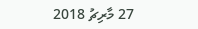27 މާރިޗު 2018